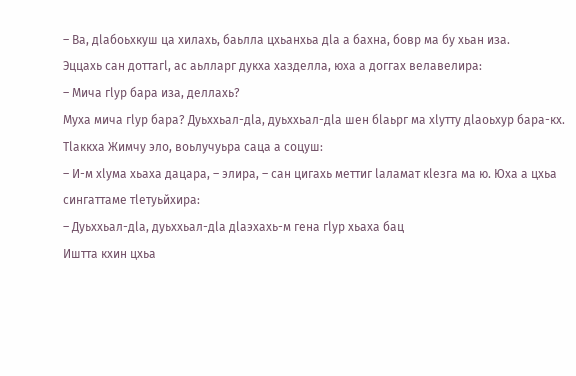– Ва, дӏабоьхкуш ца хилахь, баьлла цхьанхьа дӏа а бахна, бовр ма бу хьан иза.
Эццахь сан доттагӏ, ас аьлларг дукха хазделла, юха а доггах велавелира:
– Мича гӏур бара иза, деллахь?
Муха мича гӏур бара? Дуьххьал-дӏа, дуьххьал-дӏа шен бӏаьрг ма хӏутту дӏаоьхур бара-кх.
Тӏаккха Жимчу эло, воьлучуьра саца а соцуш:
– И-м хӏума хьаха дацара, – элира, – сан цигахь меттиг ӏаламат кӏезга ма ю. Юха а цхьа сингаттаме тӏетуьйхира:
– Дуьххьал-дӏа, дуьххьал-дӏа дӏаэхахь-м гена гӏур хьаха бац
Иштта кхин цхьа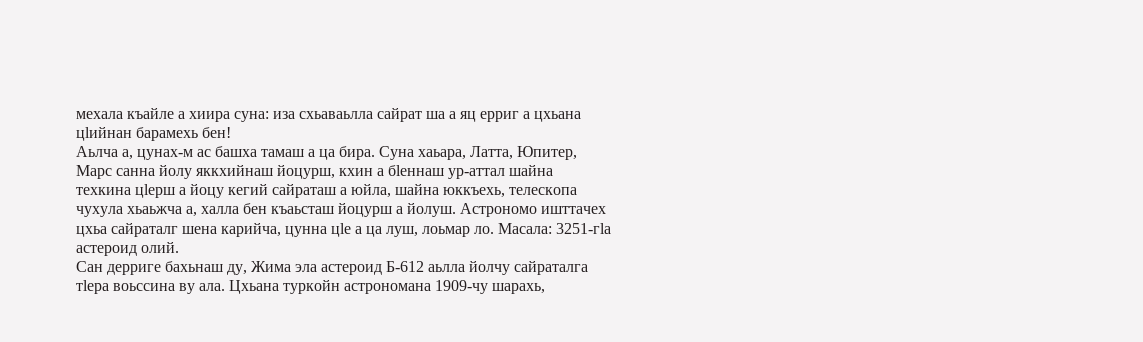мехала къайле а хиира суна: иза схьаваьлла сайрат ша а яц ерриг а цхьана цӏийнан барамехь бен!
Аьлча а, цунах-м ас башха тамаш а ца бира. Суна хаьара, Латта, Юпитер, Марс санна йолу яккхийнаш йоцурш, кхин а бӏеннаш ур-аттал шайна техкина цӏерш а йоцу кегий сайраташ а юйла, шайна юккъехь, телескопа чухула хьаьжча а, халла бен къаьсташ йоцурш а йолуш. Астрономо ишттачех цхьа сайраталг шена карийча, цунна цӏе а ца луш, лоьмар ло. Масала: 3251-гӏа астероид олий.
Сан дерриге бахьнаш ду, Жима эла астероид Б-612 аьлла йолчу сайраталга тӏера воьссина ву ала. Цхьана туркойн астрономана 1909-чу шарахь,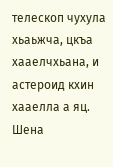телескоп чухула хьаьжча, цкъа хааелчхьана, и астероид кхин хааелла а яц. Шена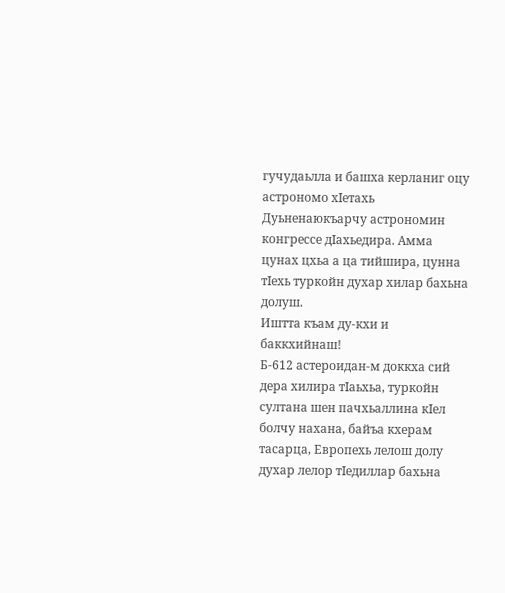гучудаьлла и башха керланиг оцу астрономо хӏетахь Дуьненаюкъарчу астрономин конгрессе дӏахьедира. Амма цунах цхьа а ца тийшира, цунна тӏехь туркойн духар хилар бахьна долуш.
Иштта къам ду-кхи и баккхийнаш!
Б-612 астероидан-м доккха сий дера хилира тӏаьхьа, туркойн султана шен пачхьаллина кӏел болчу нахана, байъа кхерам тасарца, Европехь лелош долу духар лелор тӏедиллар бахьна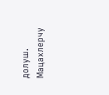долуш. Мацахлерчу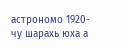астрономо 1920-чу шарахь юха а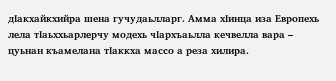дӏакхайкхийра шена гучудаьлларг. Амма хӏинца иза Европехь лела тӏаьххьарлерчу модехь чӏархъаьлла кечвелла вара – цуьнан къамелана тӏаккха массо а реза хилира.